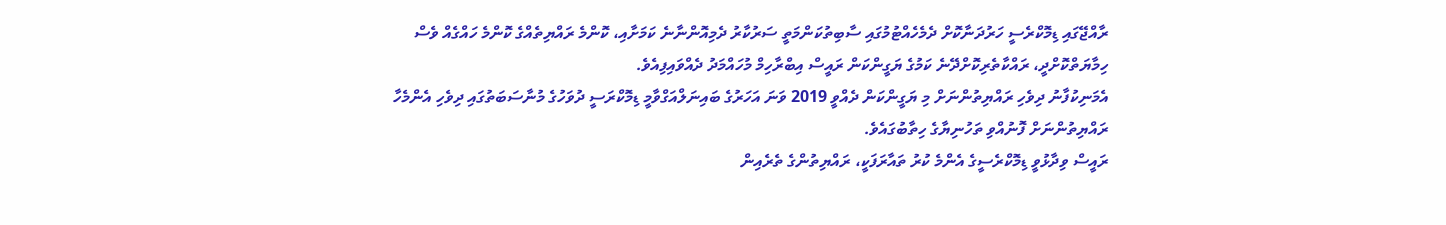ރާއްޖޭގައި ޑިމޮކްރެސީ ހަރުދަނާކޮށް ދެމެހެއްޓުމުގައި ސާބިތުކަންމަތީ ސަރުކާރު ދެމިއޮންނާނެ ކަމަށާއި، ކޮންމެ ރައްޔިތެއްގެ ކޮންމެ ހައްގެއް ވެސް ހިމާޔަތްކޮށްދީ، ރައްކާތެރިކޮށްދޭނެ ކަމުގެ ޔަގީންކަން ރައީސް އިބްރާހިމް މުހައްމަދު ދެއްވައިފިއެވެ.
އެމަނިކުފާނު ދިވެހި ރައްޔިތުންނަށް މި ޔަގީންކަން ދެއްވީ 2019 ވަނަ އަހަރުގެ ބައިނަލްއަގްވާމީ ޑިމޮކްރަސީ ދުވަހުގެ މުނާސަބަތުގައި ދިވެހި އެންމެހާ ރައްޔިތުންނަށް ފޮނުއްވި ތަހުނިޔާގެ ހިތާބުގައެވެ.
ރައީސް ވިދާޅުވީ ޑިމޮކްރެސީގެ އެންމެ ކުރު ތައާރަފަކީ، ރައްޔިތުންގެ ތެރެއިން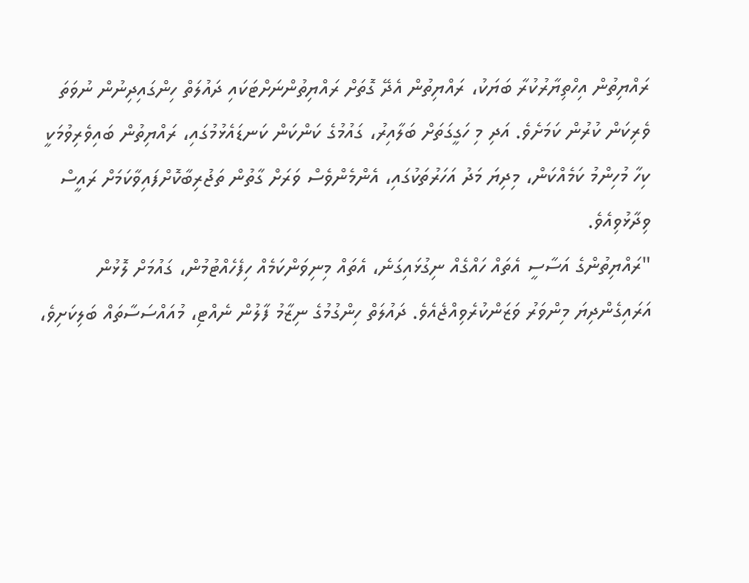ރައްޔިތުން އިހްތިޔާރުކުރާ ބަޔަކު، ރައްޔިތުން އެދޭ ގޮތަށް ރައްޔިތުންނަށްޓަކައި ދައުލަތް ހިންގައިދިނުން ނުވަތަ ވެރިކަން ކުރުން ކަމަށެވެ. އަދި މި ހަގީގަތަށް ބަލާއިރު، ގައުމުގެ ކަންކަން ކަނޑައެޅުމުގައި، ރައްޔިތުން ބައިވެރިވުމަކީ ކިހާ މުހިންމު ކަމެއްކަން، މިދިޔަ މަދު އަހަރުތަކުގައި، އެންމެންވެސް ވަރަށް ގާތުން ތަޖުރިބާކޮށްފައިވާކަމަށް ރައީސް ވިދާޅުވިއެވެ.
"ރައްޔިތުންގެ އަސާސީ އެތައް ހައްގެއް ނިގުޅައިގަނެ، އެތައް މިނިވަންކަމެއް ހިފެހެއްޓުމުން، ގައުމަށް ލޮޅުން އަރައިގެންދިޔަ މިންވަރު ވަޒަންކުރެވިއްޖެއެވެ. ދައުލަތް ހިންގުމުގެ ނިޒާމު ފާލުން ނެއްޓި، މުއައްސަސާތައް ބަލިކަށިވެ،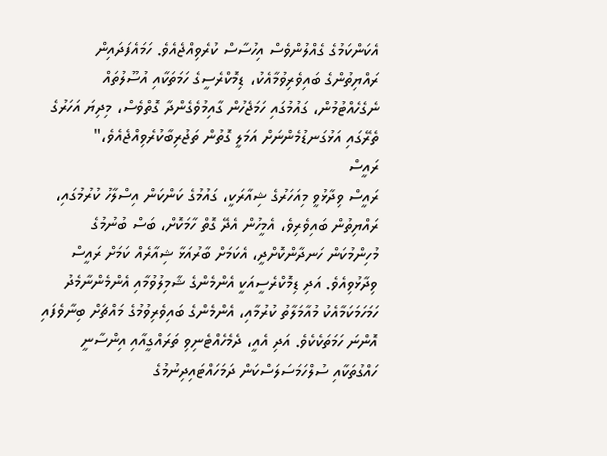އެކަންކަމުގެ ގެއްލުންވެސް އިހުސާސް ކުރެވިއްޖެއެވެ. ހަމައެފަދައިން ރައްޔިތުންގެ ބައިވެރިވުމާއެކު، ޑިމޮކްރެސީގެ ހަމަތަކާއި އުސޫލުތައް ނެގެހެއްޓުމުން، ގައުމުގައި ހަމަޖެހުން ގާއިމުވެގެންދާ ގޮތްވެސް، މިދިޔަ އަހަރުގެ ތެރޭގައި އަޅުގަނޑުމެންނަށް އަމަލީ ގޮތުން ތަޖުރިބާކުރެވިއްޖެއެވެ،"
ރައީސް
ރައީސް ވިދާޅުވީ މިއަހަރުގެ ޝިއާރަކީ، ގައުމުގެ ކަންކަން އިސްލާހު ކުރުމުގައި، ރައްޔިތުން ބައިވެރިވެ، އެމީހުން އެދޭ ގޮތް ހާމަކޮށް، ބަސް ބުނުމުގެ މުހިންމުކަން ހަނދާންކޮށްދީ، އެކަމަށް ބާރުއަޅާ ޝިއާރެއް ކަމަށް ރައީސް ވިދާޅުވިއެވެ. އަދި ޑިމޮކްރެސީއަކީ އެންމެންގެ ޝާމިލުވުމާއި އެންމެންނާމެދު ހަމަހަމަކަމާއެކު މުއާމަލާތު ކުރުމާއި، އެންމެންގެ ބައިވެރިވުމުގެ މައްޗަށް ބިނާވެފައި އޮންނަ ހަމަތަކެކެވެ. އަދި އެއީ، ދެމެހެއްޓެނިވި ތަރައްގީއާއި އިންސާނީ ހައްގުތަކާއި ސުލްހަމަސަލަސްކަން ދަމަހައްޓައިދިނުމުގެ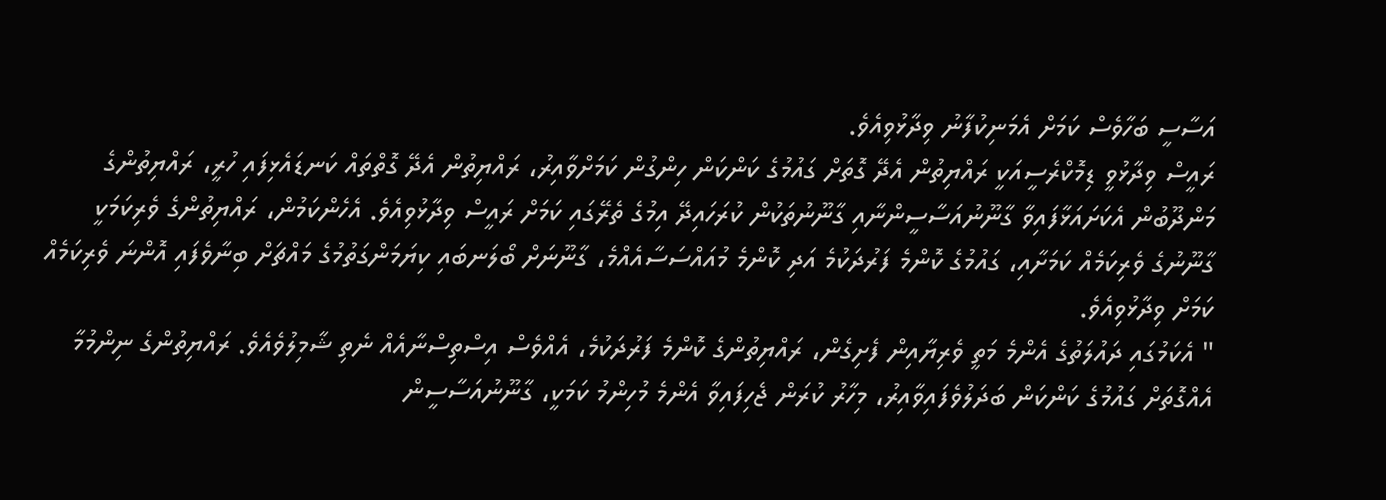އަސާސީ ބަހާވެސް ކަމަށް އެމަނިކުފާނު ވިދާޅުވިއެވެ.
ރައީސް ވިދާޅުވީ ޑިމޮކްރެސީއަކީ ރައްޔިތުން އެދޭ ގޮތަށް ގައުމުގެ ކަންކަން ހިންގުން ކަމަށްވާއިރު، ރައްޔިތުން އެދޭ ގޮތްތައް ކަނޑައެޅިފައި ހުރީ، ރައްޔިތުންގެ މަންދޫބުން އެކަށައަޅާފައިވާ ގާނޫނުއަސާސީންނާއި ގާނޫނުތަކުން ކުރަހައިދޭ އިމުގެ ތެރޭގައި ކަމަށް ރައީސް ވިދާޅުވިއެވެ. އެހެންކަމުން، ރައްޔިތުންގެ ވެރިކަމަކީ ގާނޫނުގެ ވެރިކަމެއް ކަމަށާއި، ގައުމުގެ ކޮންމެ ފަރުދަކުމެ އަދި ކޮންމެ މުއައްސަސާއެއްމެ، ގާނޫނަށް ބޯލަނބައި ކިޔަމަންގަތުމުގެ މައްޗަށް ބިނާވެފައި އޮންނަ ވެރިކަމެއް ކަމަށް ވިދާޅުވިއެވެ.
" އެކަމުގައި ދައުލަތުގެ އެންމެ މަތީ ވެރިޔާއިން ފެށިގެން، ރައްޔިތުންގެ ކޮންމެ ފަރުދަކުމެ، އެއްވެސް އިސްތިސްނާއެއް ނެތި ޝާމިލުވެއެވެ. ރައްޔިތުންގެ ނިންމުމާ އެއްގޮތަށް ގައުމުގެ ކަންކަން ބަދަލުވެފައިވާއިރު، މިހާރު ކުރަން ޖެހިފައިވާ އެންމެ މުހިންމު ކަމަކީ، ގާނޫނުއަސާސީން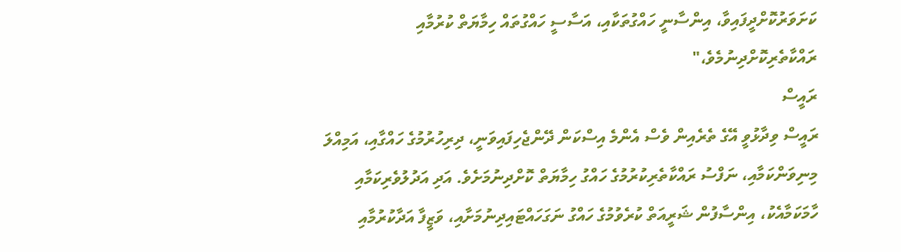ކަށަވަރުކޮށްދީފައިވާ، އިންސާނީ ހައްގުތަކާއި، އަސާސީ ހައްގުތައް ހިމާޔަތް ކުރުމާއި ރައްކާތެރިކޮށްދިނުމެވެ،"
ރައީސް
ރައީސް ވިދާޅުވީ އޭގެ ތެރެއިން ވެސް އެންމެ އިސްކަން ދޭންޖެހިފައިވަނީ، ދިރިހުރުމުގެ ހައްގާއި، އަމިއްލަ މިނިވަންކަމާއި، ނަފްސު ރައްކާތެރިކުރުމުގެ ހައްގު ހިމާޔަތް ކޮށްދިނުމަށެވެ. އަދި އަދުލުވެރިކަމާއި ހާމަކަމާއެކު، އިންސާފުން ޝަރީއަތް ކުރެވުމުގެ ހައްގު ނަގަހައްޓައިދިނުމަށާއި، ވަޒީފާ އަދާކުރުމާއި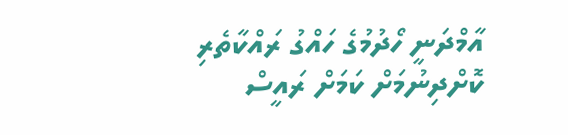އާމްދަނީ ހޯދުމުގެ ހައްގު ރައްކާތެރި ކޮށްދިނުމަށް ކަމަށް ރައީސް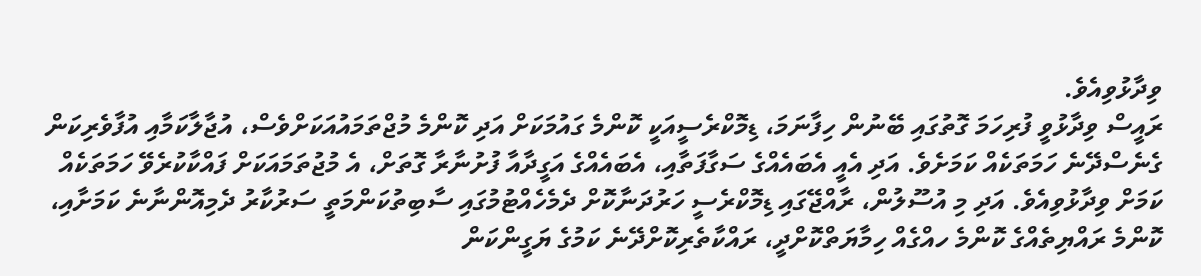ވިދާޅުވިއެވެ.
ރައީސް ވިދާޅުވީ ފުރިހަމަ ގޮތުގައި ބޭނުން ހިފާނަމަ، ޑިމޮކްރެސީއަކީ ކޮންމެ ގައުމަކަށް އަދި ކޮންމެ މުޖްތަމައުއަކަށްވެސް، އުޖާލާކަމާއި އުފާވެރިކަން ގެނެސްދޭނެ ހަމަތަކެއް ކަމަށެވެ. އަދި އެއީ އެބައެއްގެ ސަގާފަތާއި، އެބައެއްގެ އަގީދާއާ ފުށުނާރާ ގޮތަށް، އެ މުޖުތަމައަކަށް ފައްކާކުރެވޭ ހަމަތަކެއް ކަމަށް ވިދާޅުވިއެވެ. އަދި މި އުސޫލުން، ރާއްޖޭގައި ޑިމޮކްރެސީ ހަރުދަނާކޮށް ދެމެހެއްޓުމުގައި ސާބިތުކަންމަތީ ސަރުކާރު ދެމިއޮންނާނެ ކަމަށާއި، ކޮންމެ ރައްޔިތެއްގެ ކޮންމެ ހއްގެއް ހިމާޔަތްކޮށްދީ، ރައްކާތެރިކޮށްދޭނެ ކަމުގެ ޔަގީންކަން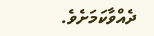ދެއްވާކަމަށެވެ.